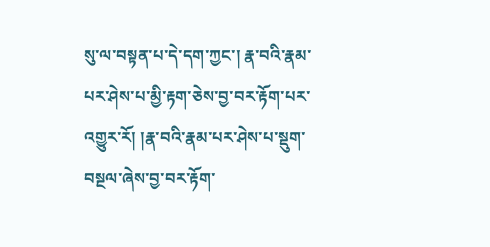སུ་ལ་བསྟན་པ་དེ་དག་ཀྱང་། རྣ་བའི་རྣམ་པར་ཤེས་པ་མྱི་རྟག་ཅེས་བྱ་བར་རྟོག་པར་འགྱུར་རོ། །རྣ་བའི་རྣམ་པར་ཤེས་པ་སྡུག་བསྔལ་ཞེས་བྱ་བར་རྟོག་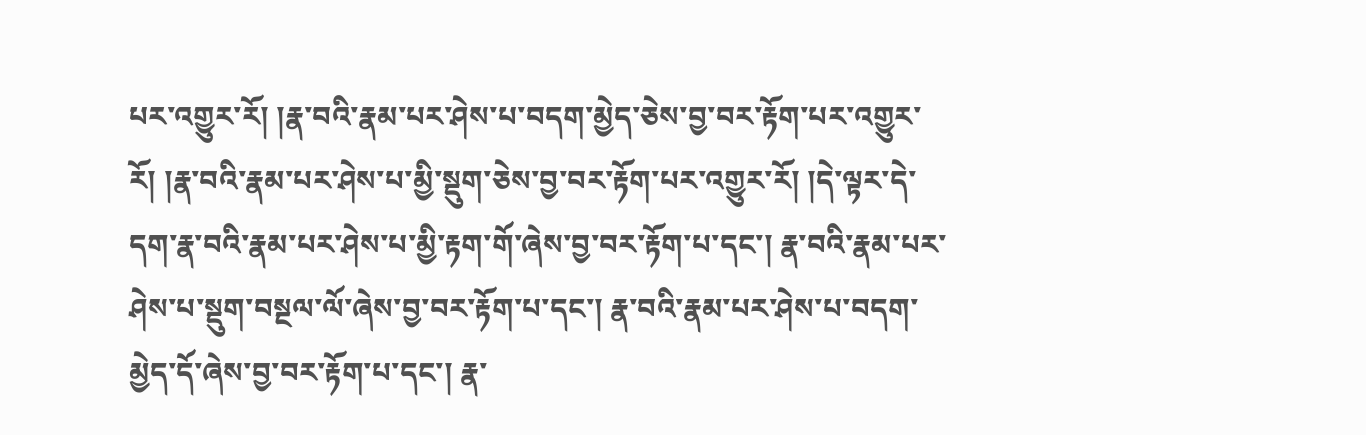པར་འགྱུར་རོ། །རྣ་བའི་རྣམ་པར་ཤེས་པ་བདག་མྱེད་ཅེས་བྱ་བར་རྟོག་པར་འགྱུར་རོ། །རྣ་བའི་རྣམ་པར་ཤེས་པ་མྱི་སྡུག་ཅེས་བྱ་བར་རྟོག་པར་འགྱུར་རོ། །དེ་ལྟར་དེ་དག་རྣ་བའི་རྣམ་པར་ཤེས་པ་མྱི་རྟག་གོ་ཞེས་བྱ་བར་རྟོག་པ་དང་། རྣ་བའི་རྣམ་པར་ཤེས་པ་སྡུག་བསྔལ་ལོ་ཞེས་བྱ་བར་རྟོག་པ་དང་། རྣ་བའི་རྣམ་པར་ཤེས་པ་བདག་མྱེད་དོ་ཞེས་བྱ་བར་རྟོག་པ་དང་། རྣ་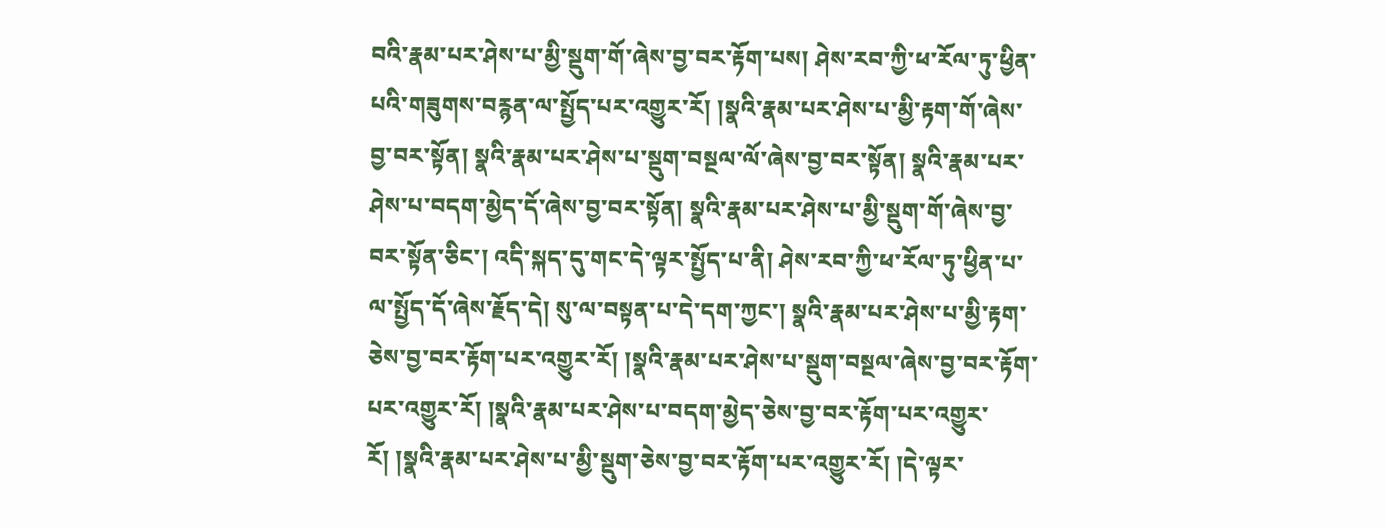བའི་རྣམ་པར་ཤེས་པ་མྱི་སྡུག་གོ་ཞེས་བྱ་བར་རྟོག་པས། ཤེས་རབ་ཀྱི་ཕ་རོལ་ཏུ་ཕྱིན་པའི་གཟུགས་བརྙན་ལ་སྤྱོད་པར་འགྱུར་རོ། །སྣའི་རྣམ་པར་ཤེས་པ་མྱི་རྟག་གོ་ཞེས་བྱ་བར་སྟོན། སྣའི་རྣམ་པར་ཤེས་པ་སྡུག་བསྔལ་ལོ་ཞེས་བྱ་བར་སྟོན། སྣའི་རྣམ་པར་ཤེས་པ་བདག་མྱེད་དོ་ཞེས་བྱ་བར་སྟོན། སྣའི་རྣམ་པར་ཤེས་པ་མྱི་སྡུག་གོ་ཞེས་བྱ་བར་སྟོན་ཅིང་། འདི་སྐད་དུ་གང་དེ་ལྟར་སྤྱོད་པ་ནི། ཤེས་རབ་ཀྱི་ཕ་རོལ་ཏུ་ཕྱིན་པ་ལ་སྤྱོད་དོ་ཞེས་རྗོད་དེ། སུ་ལ་བསྟན་པ་དེ་དག་ཀྱང་། སྣའི་རྣམ་པར་ཤེས་པ་མྱི་རྟག་ཅེས་བྱ་བར་རྟོག་པར་འགྱུར་རོ། །སྣའི་རྣམ་པར་ཤེས་པ་སྡུག་བསྔལ་ཞེས་བྱ་བར་རྟོག་པར་འགྱུར་རོ། །སྣའི་རྣམ་པར་ཤེས་པ་བདག་མྱེད་ཅེས་བྱ་བར་རྟོག་པར་འགྱུར་རོ། །སྣའི་རྣམ་པར་ཤེས་པ་མྱི་སྡུག་ཅེས་བྱ་བར་རྟོག་པར་འགྱུར་རོ། །དེ་ལྟར་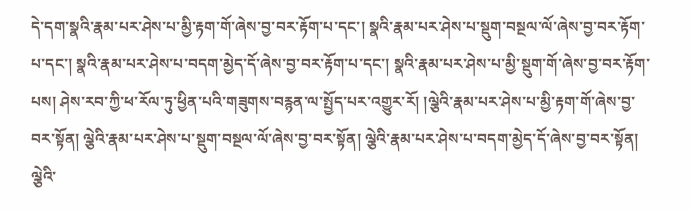དེ་དག་སྣའི་རྣམ་པར་ཤེས་པ་མྱི་རྟག་གོ་ཞེས་བྱ་བར་རྟོག་པ་དང་། སྣའི་རྣམ་པར་ཤེས་པ་སྡུག་བསྔལ་ལོ་ཞེས་བྱ་བར་རྟོག་པ་དང་། སྣའི་རྣམ་པར་ཤེས་པ་བདག་མྱེད་དོ་ཞེས་བྱ་བར་རྟོག་པ་དང་། སྣའི་རྣམ་པར་ཤེས་པ་མྱི་སྡུག་གོ་ཞེས་བྱ་བར་རྟོག་པས། ཤེས་རབ་ཀྱི་ཕ་རོལ་ཏུ་ཕྱིན་པའི་གཟུགས་བརྙན་ལ་སྤྱོད་པར་འགྱུར་རོ། །ལྕེའི་རྣམ་པར་ཤེས་པ་མྱི་རྟག་གོ་ཞེས་བྱ་བར་སྟོན། ལྕེའི་རྣམ་པར་ཤེས་པ་སྡུག་བསྔལ་ལོ་ཞེས་བྱ་བར་སྟོན། ལྕེའི་རྣམ་པར་ཤེས་པ་བདག་མྱེད་དོ་ཞེས་བྱ་བར་སྟོན། ལྕེའི་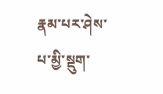རྣམ་པར་ཤེས་པ་མྱི་སྡུག་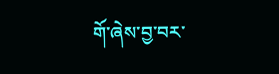གོ་ཞེས་བྱ་བར་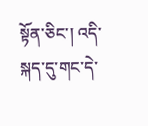སྟོན་ཅིང་། འདི་སྐད་དུ་གང་དེ་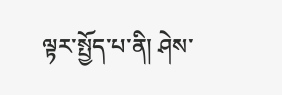ལྟར་སྤྱོད་པ་ནི། ཤེས་